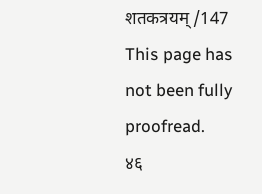शतकत्रयम् /147
This page has not been fully proofread.
४६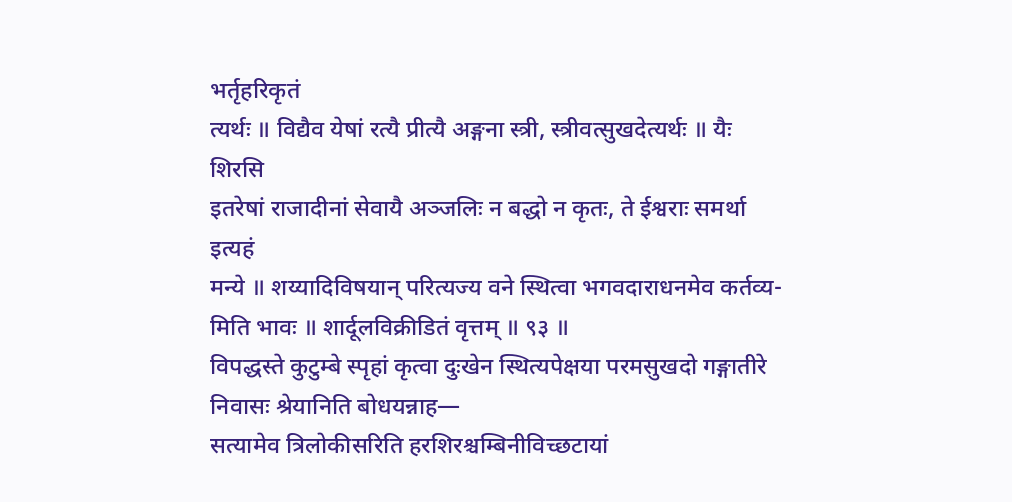भर्तृहरिकृतं
त्यर्थः ॥ विद्यैव येषां रत्यै प्रीत्यै अङ्गना स्त्री, स्त्रीवत्सुखदेत्यर्थः ॥ यैः शिरसि
इतरेषां राजादीनां सेवायै अञ्जलिः न बद्धो न कृतः, ते ईश्वराः समर्था इत्यहं
मन्ये ॥ शय्यादिविषयान् परित्यज्य वने स्थित्वा भगवदाराधनमेव कर्तव्य-
मिति भावः ॥ शार्दूलविक्रीडितं वृत्तम् ॥ ९३ ॥
विपद्धस्ते कुटुम्बे स्पृहां कृत्वा दुःखेन स्थित्यपेक्षया परमसुखदो गङ्गातीरे
निवासः श्रेयानिति बोधयन्नाह—
सत्यामेव त्रिलोकीसरिति हरशिरश्चम्बिनीविच्छटायां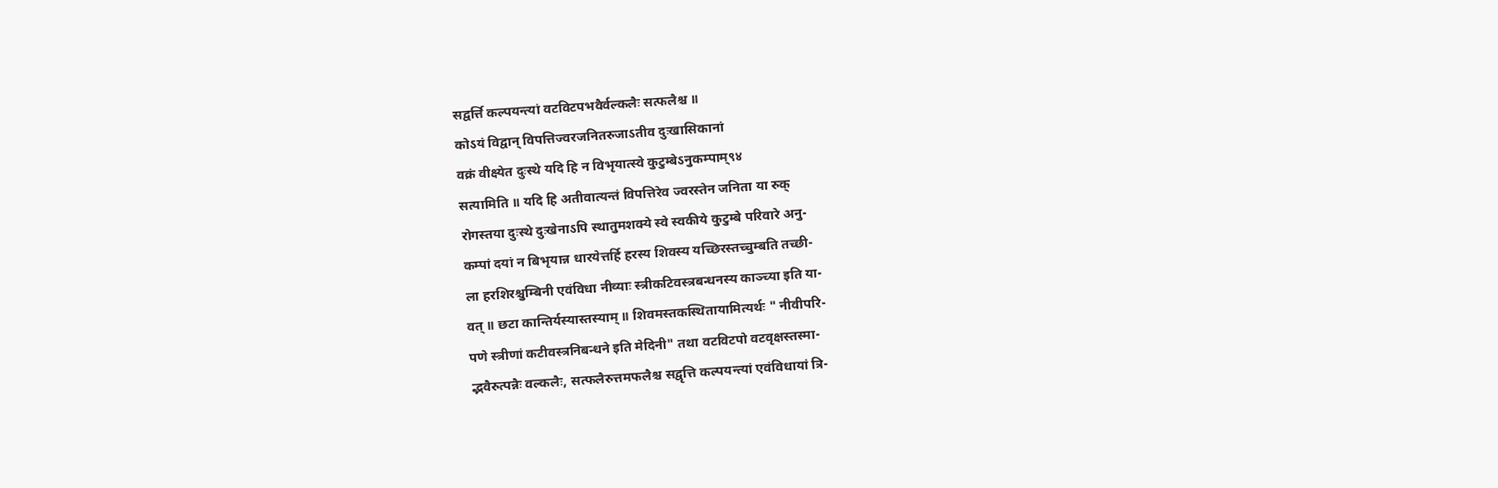सद्वर्त्ति कल्पयन्त्यां वटविटपभवैर्वल्कलैः सत्फलैश्च ॥
कोऽयं विद्वान् विपत्तिज्वरजनितरुजाऽतीव दुःखासिकानां
वक्रं वीक्ष्येत दुःस्थे यदि हि न विभृयात्स्वे कुटुम्बेऽनुकम्पाम्९४
सत्यामिति ॥ यदि हि अतीवात्यन्तं विपत्तिरेव ज्वरस्तेन जनिता या रुक्
रोगस्तया दुःस्थे दुःखेनाऽपि स्थातुमशक्ये स्वे स्वकीये कुटुम्बे परिवारे अनु-
कम्पां दयां न बिभृयान्न धारयेत्तर्हि हरस्य शिवस्य यच्छिरस्तच्चुम्बति तच्छी-
ला हरशिरश्चुम्बिनी एवंविधा नीव्याः स्त्रीकटिवस्त्रबन्धनस्य काञ्च्या इति या-
वत् ॥ छटा कान्तिर्यस्यास्तस्याम् ॥ शिवमस्तकस्थितायामित्यर्थः " नीवीपरि-
पणे स्त्रीणां कटीवस्त्रनिबन्धने इति मेदिनी" तथा वटविटपो वटवृक्षस्तस्मा-
द्भवैरुत्पन्नैः वल्कलैः, सत्फलैरुत्तमफलैश्च सद्वृत्ति कल्पयन्त्यां एवंविधायां त्रि-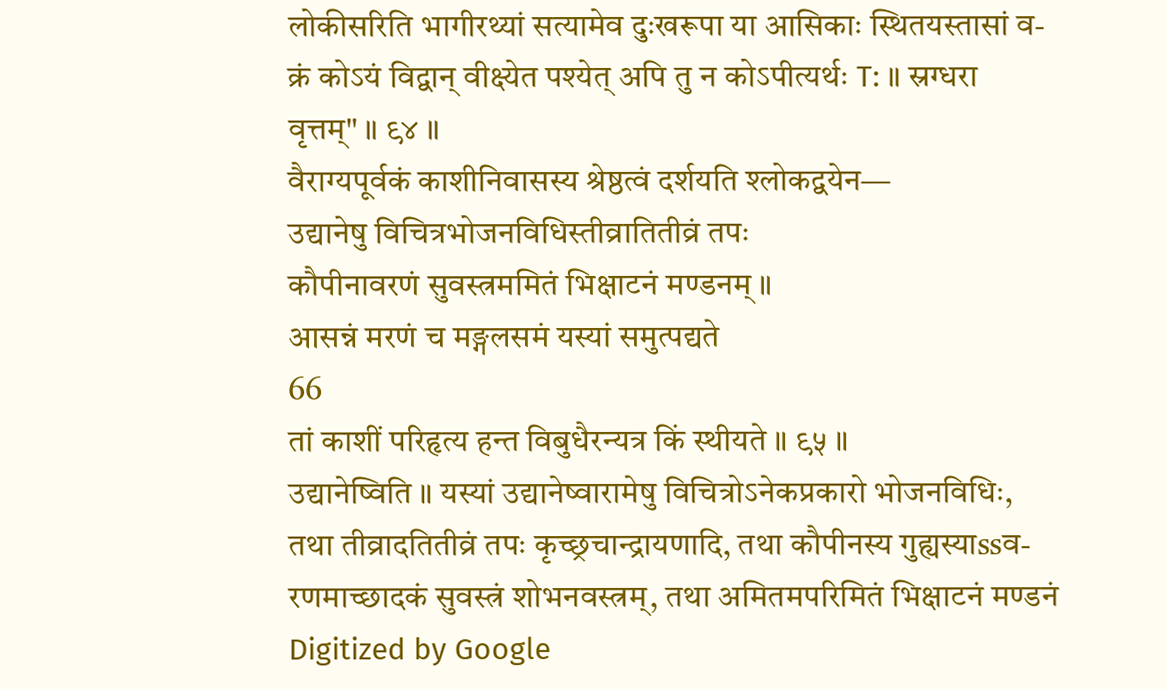लोकीसरिति भागीरथ्यां सत्यामेव दुःखरूपा या आसिकाः स्थितयस्तासां व-
क्रं कोऽयं विद्वान् वीक्ष्येत पश्येत् अपि तु न कोऽपीत्यर्थः T: ॥ स्रग्धरा
वृत्तम्" ॥ ९४ ॥
वैराग्यपूर्वकं काशीनिवासस्य श्रेष्ठत्वं दर्शयति श्लोकद्वयेन—
उद्यानेषु विचित्रभोजनविधिस्तीव्रातितीव्रं तपः
कौपीनावरणं सुवस्त्रममितं भिक्षाटनं मण्डनम् ॥
आसन्नं मरणं च मङ्गलसमं यस्यां समुत्पद्यते
66
तां काशीं परिहृत्य हन्त विबुधैरन्यत्र किं स्थीयते ॥ ९५ ॥
उद्यानेष्विति ॥ यस्यां उद्यानेष्वारामेषु विचित्रोऽनेकप्रकारो भोजनविधिः,
तथा तीव्रादतितीव्रं तपः कृच्छ्रचान्द्रायणादि, तथा कौपीनस्य गुह्यस्याssव-
रणमाच्छादकं सुवस्त्रं शोभनवस्त्रम्, तथा अमितमपरिमितं भिक्षाटनं मण्डनं
Digitized by Google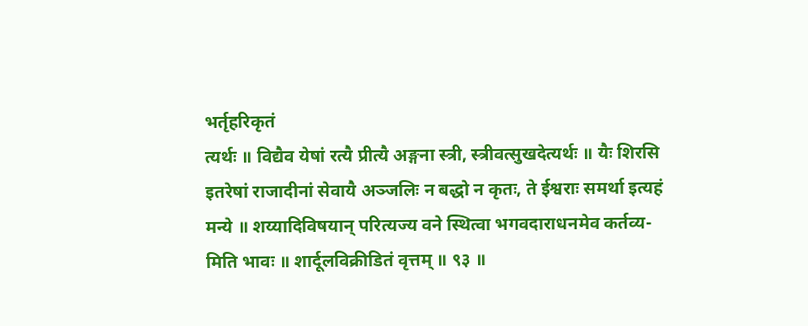भर्तृहरिकृतं
त्यर्थः ॥ विद्यैव येषां रत्यै प्रीत्यै अङ्गना स्त्री, स्त्रीवत्सुखदेत्यर्थः ॥ यैः शिरसि
इतरेषां राजादीनां सेवायै अञ्जलिः न बद्धो न कृतः, ते ईश्वराः समर्था इत्यहं
मन्ये ॥ शय्यादिविषयान् परित्यज्य वने स्थित्वा भगवदाराधनमेव कर्तव्य-
मिति भावः ॥ शार्दूलविक्रीडितं वृत्तम् ॥ ९३ ॥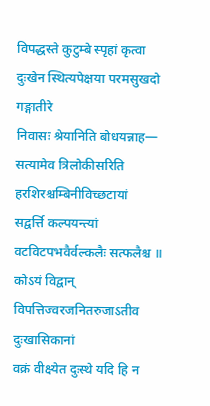विपद्धस्ते कुटुम्बे स्पृहां कृत्वा दुःखेन स्थित्यपेक्षया परमसुखदो गङ्गातीरे
निवासः श्रेयानिति बोधयन्नाह—
सत्यामेव त्रिलोकीसरिति हरशिरश्चम्बिनीविच्छटायां
सद्वर्त्ति कल्पयन्त्यां वटविटपभवैर्वल्कलैः सत्फलैश्च ॥
कोऽयं विद्वान् विपत्तिज्वरजनितरुजाऽतीव दुःखासिकानां
वक्रं वीक्ष्येत दुःस्थे यदि हि न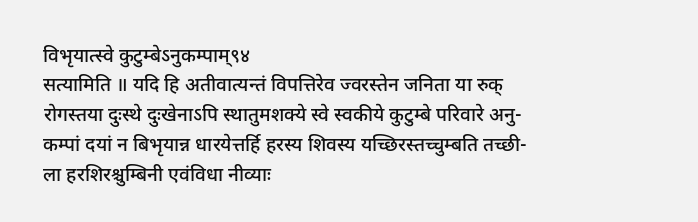विभृयात्स्वे कुटुम्बेऽनुकम्पाम्९४
सत्यामिति ॥ यदि हि अतीवात्यन्तं विपत्तिरेव ज्वरस्तेन जनिता या रुक्
रोगस्तया दुःस्थे दुःखेनाऽपि स्थातुमशक्ये स्वे स्वकीये कुटुम्बे परिवारे अनु-
कम्पां दयां न बिभृयान्न धारयेत्तर्हि हरस्य शिवस्य यच्छिरस्तच्चुम्बति तच्छी-
ला हरशिरश्चुम्बिनी एवंविधा नीव्याः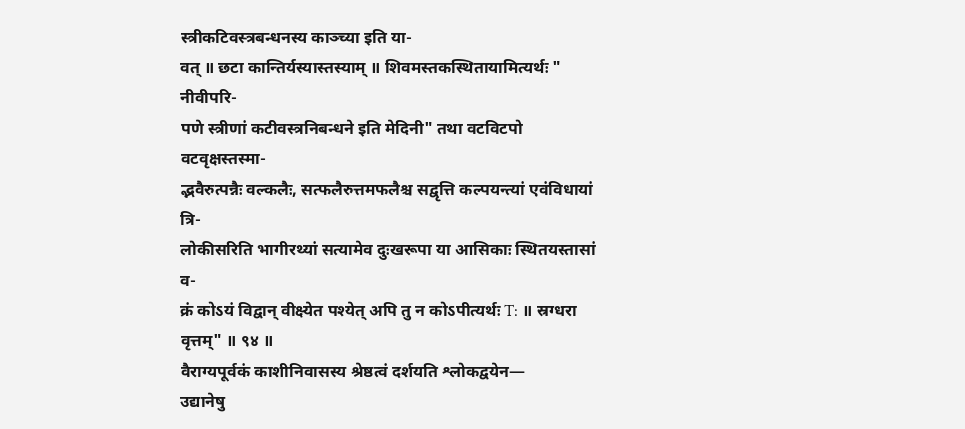स्त्रीकटिवस्त्रबन्धनस्य काञ्च्या इति या-
वत् ॥ छटा कान्तिर्यस्यास्तस्याम् ॥ शिवमस्तकस्थितायामित्यर्थः " नीवीपरि-
पणे स्त्रीणां कटीवस्त्रनिबन्धने इति मेदिनी" तथा वटविटपो वटवृक्षस्तस्मा-
द्भवैरुत्पन्नैः वल्कलैः, सत्फलैरुत्तमफलैश्च सद्वृत्ति कल्पयन्त्यां एवंविधायां त्रि-
लोकीसरिति भागीरथ्यां सत्यामेव दुःखरूपा या आसिकाः स्थितयस्तासां व-
क्रं कोऽयं विद्वान् वीक्ष्येत पश्येत् अपि तु न कोऽपीत्यर्थः T: ॥ स्रग्धरा
वृत्तम्" ॥ ९४ ॥
वैराग्यपूर्वकं काशीनिवासस्य श्रेष्ठत्वं दर्शयति श्लोकद्वयेन—
उद्यानेषु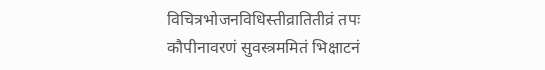विचित्रभोजनविधिस्तीव्रातितीव्रं तपः
कौपीनावरणं सुवस्त्रममितं भिक्षाटनं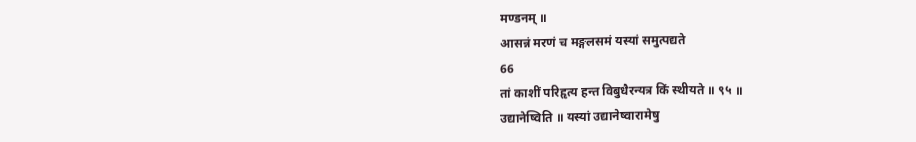मण्डनम् ॥
आसन्नं मरणं च मङ्गलसमं यस्यां समुत्पद्यते
66
तां काशीं परिहृत्य हन्त विबुधैरन्यत्र किं स्थीयते ॥ ९५ ॥
उद्यानेष्विति ॥ यस्यां उद्यानेष्वारामेषु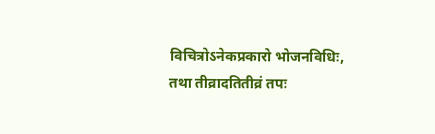विचित्रोऽनेकप्रकारो भोजनविधिः,
तथा तीव्रादतितीव्रं तपः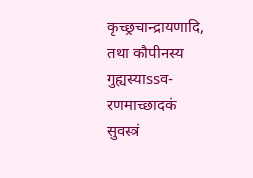कृच्छ्रचान्द्रायणादि, तथा कौपीनस्य गुह्यस्याssव-
रणमाच्छादकं सुवस्त्रं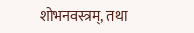शोभनवस्त्रम्, तथा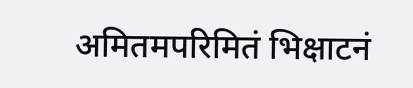अमितमपरिमितं भिक्षाटनं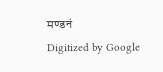मण्डनं
Digitized by Google